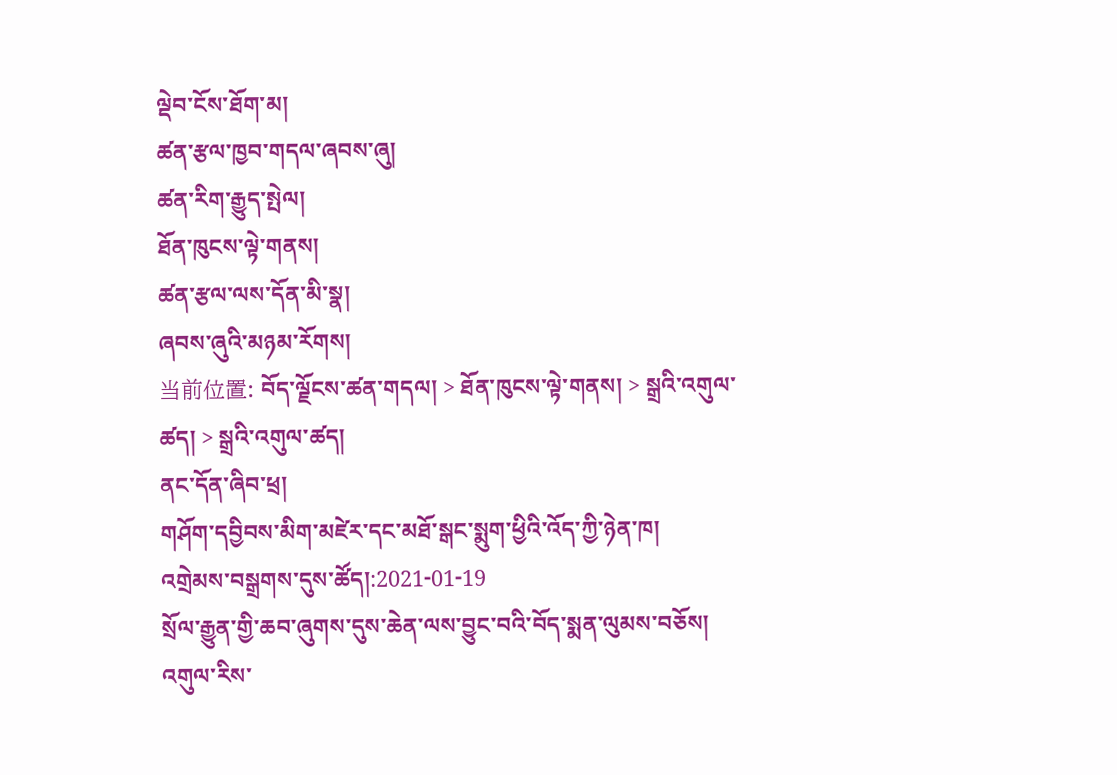ལྡེབ་ངོས་ཐོག་མ།
ཚན་རྩལ་ཁྱབ་གདལ་ཞབས་ཞུ།
ཚན་རིག་རྒྱུད་སྤེལ།
ཐོན་ཁུངས་ལྟེ་གནས།
ཚན་རྩལ་ལས་དོན་མི་སྣ།
ཞབས་ཞུའི་མཉམ་རོགས།
当前位置: བོད་ལྗོངས་ཚན་གདལ། > ཐོན་ཁུངས་ལྟེ་གནས། > སྒྲའི་འགུལ་ཚད། > སྒྲའི་འགུལ་ཚད།
ནང་དོན་ཞིབ་ཕྲ།
གཤོག་དབྱིབས་མིག་མཛེར་དང་མཐོ་སྒང་སྨུག་ཕྱིའི་འོད་ཀྱི་ཉེན་ཁ།
འགྲེམས་བསྒྲགས་དུས་ཚོད།:2021-01-19
སྲོལ་རྒྱུན་གྱི་ཆབ་ཞུགས་དུས་ཆེན་ལས་བྱུང་བའི་བོད་སྨན་ལུམས་བཅོས།
འགུལ་རིས་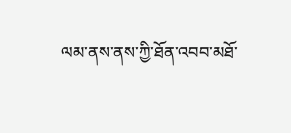ལམ་ནས་ནས་ཀྱི་ཐོན་འབབ་མཐོ་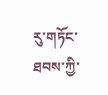རུ་གཏོང་ཐབས་ཀྱི་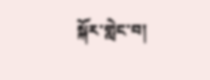སྐོར་གླེང་བ།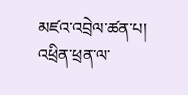མཛའ་འབྲེལ་ཚན་པ།
འཕྲིན་ཕྲན་ལ་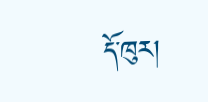དོ་ཁུར།